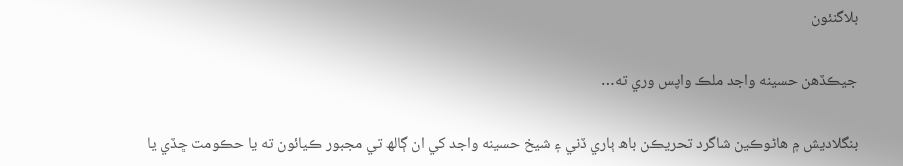بلاگنئون

جيڪڏهن حسينه واجد ملڪ واپس وري ته…

بنگلاديش ۾ هاڻوڪين شاگرد تحريڪن باھ ٻاري ڏني ۽ شيخ حسينه واجد کي ان ڳالھ تي مجبور ڪيائون ته يا حڪومت ڇڏي يا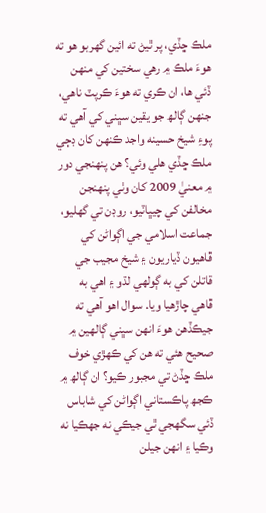ملڪ ڇڏي، پر ٿيڻ ته ائين گهربو هو ته هوءَ ملڪ ۾ رهي سختين کي منهن ڏئي ها، ان ڪري ته هوءَ ڪرپٽ ناهي، جنهن ڳالھ جو يقين سڀني کي آهي ته پوءِ شيخ حسينه واجد ڪنهن کان ڊڄي ملڪ ڇڏي هلي وئي؟ هن پنهنجي دور ۾ معنيٰ 2009 کان وٺي پنهنجن مخالفن کي چيڀاٽيو، روڊن تي گهليو، جماعت اسلامي جي اڳواڻن کي ڦاهيون ڏياريون ۽ شيخ مجيب جي قاتلن کي به ڳولهي لڌو ۽ اهي به ڦاهي چاڙهيا ويا. سوال اهو آهي ته جيڪڏهن هوءَ انهن سڀني ڳالهين ۾ صحيح هئي ته هن کي ڪهڙي خوف ملڪ ڇڏڻ تي مجبور ڪيو؟ ان ڳالھ ۾ ڪجھ پاڪستاني اڳواڻن کي شاباس ڏئي سگهجي ٿي جيڪي نه جهڪيا نه وڪيا ۽ انهن جيلن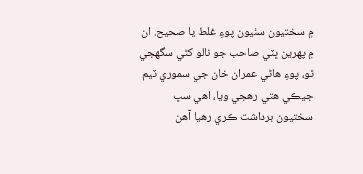۾ سختيون سٺيون پوءِ غلط يا صحيح. ان ۾ پهرين ڀٽي صاحب جو نالو کڻي سگهجي ٿو، پوءِ هاڻي عمران خان جي سموري ٽيم جيڪي هتي رهجي ويا، اهي سڀ سختيون برداشت ڪري رهيا آهن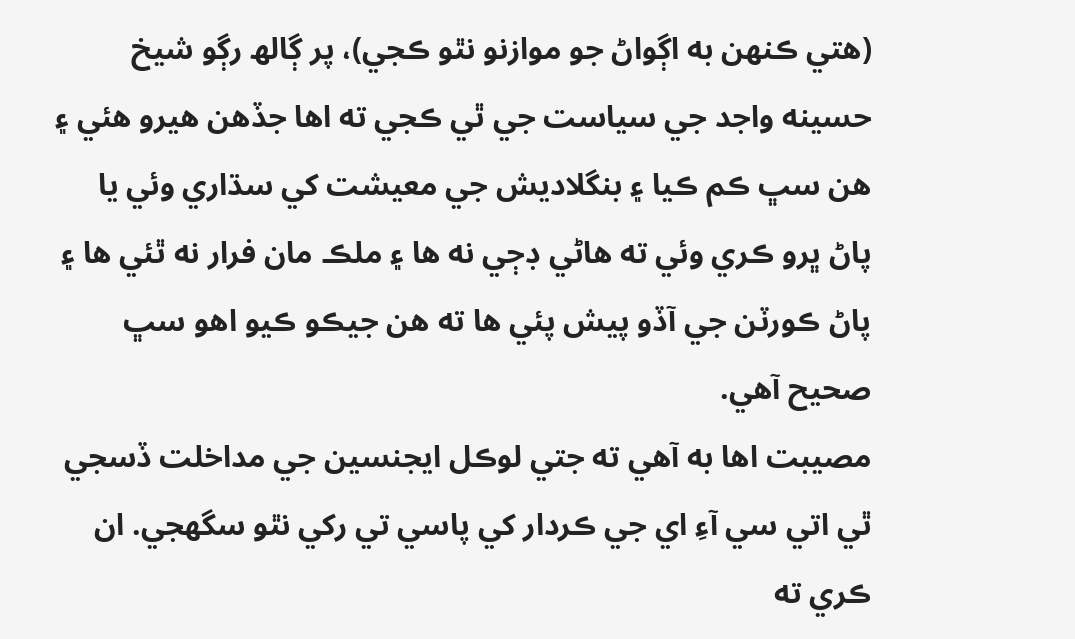(هتي ڪنهن به اڳواڻ جو موازنو نٿو ڪجي)، پر ڳالھ رڳو شيخ حسينه واجد جي سياست جي ٿي ڪجي ته اها جڏهن هيرو هئي ۽ هن سڀ ڪم ڪيا ۽ بنگلاديش جي معيشت کي سڌاري وئي يا پاڻ ڀرو ڪري وئي ته هاڻي ڊڄي نه ها ۽ ملڪ مان فرار نه ٿئي ها ۽ پاڻ ڪورٽن جي آڏو پيش پئي ها ته هن جيڪو ڪيو اهو سڀ صحيح آهي.
مصيبت اها به آهي ته جتي لوڪل ايجنسين جي مداخلت ڏسجي ٿي اتي سي آءِ اي جي ڪردار کي پاسي تي رکي نٿو سگهجي. ان ڪري ته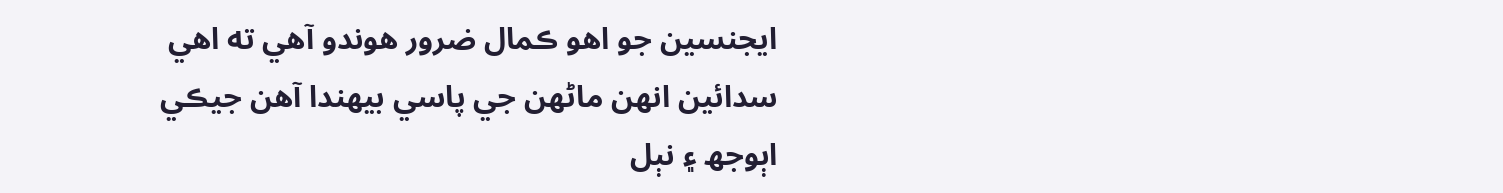ايجنسين جو اهو ڪمال ضرور هوندو آهي ته اهي سدائين انهن ماڻهن جي پاسي بيهندا آهن جيڪي اٻوجھ ۽ نٻل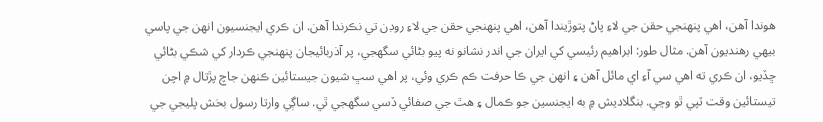هوندا آهن، اهي پنهنجي حقن جي لاءِ پاڻ پتوڙيندا آهن، اهي پنهنجي حقن جي لاءِ روڊن تي نڪرندا آهن. ان ڪري ايجنسيون انهن جي پاسي بيهي رهنديون آهن. مثال طور: ابراهيم رئيسي کي ايران جي اندر نشانو نه پيو بڻائي سگهجي، پر آذربائيجان پنهنجي ڪردار کي شڪي بڻائي ڇڏيو، ان ڪري ته اهي سي آءِ اي مائل آهن ۽ انهن جي ڪا حرفت ڪم ڪري وئي، پر اهي سڀ شيون جيستائين ڪنهن جاچ پڙتال ۾ اچن تيستائين وقت ٽپي ٿو وڃي. بنگلاديش ۾ به ايجنسين جو ڪمال ۽ هٿ جي صفائي ڏسي سگهجي ٿي. ساڳي وارتا رسول بخش پليجي جي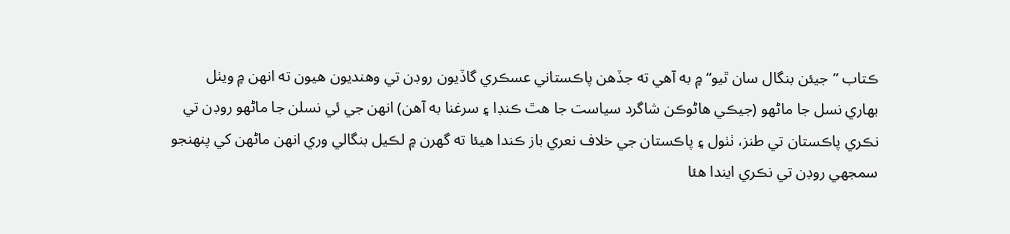ڪتاب ”جيئن بنگال سان ٿيو“ ۾ به آهي ته جڏهن پاڪستاني عسڪري گاڏيون روڊن تي وهنديون هيون ته انهن ۾ ويٺل بهاري نسل جا ماڻهو (جيڪي هاڻوڪن شاگرد سياست جا هٿ ڪنڊا ۽ سرغنا به آهن) انهن جي ئي نسلن جا ماڻهو روڊن تي نڪري پاڪستان تي طنز، ٺٺول ۽ پاڪستان جي خلاف نعري باز ڪندا هيئا ته گهرن ۾ لڪيل بنگالي وري انهن ماڻهن کي پنهنجو سمجهي روڊن تي نڪري ايندا هئا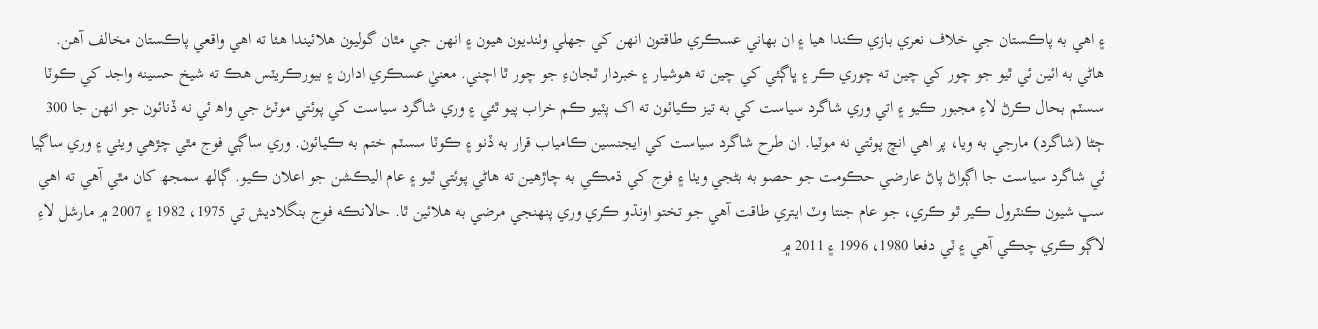۽ اهي به پاڪستان جي خلاف نعري بازي ڪندا هيا ۽ ان بهاني عسڪري طاقتون انهن کي جهلي وٺنديون هيون ۽ انهن جي مٿان گوليون هلائيندا هئا ته اهي واقعي پاڪستان مخالف آهن.
هاڻي به ائين ئي ٿيو جو چور کي چين ته چوري ڪر ۽ ڀاڳئي کي چين ته هوشيار ۽ خبردار ٿجانءِ جو چور ٿا اچني. معنيٰ عسڪري ادارن ۽ بيورڪريٽس هڪ ته شيخ حسينه واجد کي ڪوٽا سسٽم بحال ڪرڻ لاءِ مجبور ڪيو ۽ اتي وري شاگرد سياست کي به تيز ڪيائون ته اک پٽيو ڪم خراب پيو ٿئي ۽ وري شاگرد سياست کي پوئتي موٽڻ جي واھ ئي نه ڏنائون جو انهن جا 300 ڄڻا (شاگرد) مارجي به ويا، پر اهي انچ پوئتي نه موٽيا. ان طرح شاگرد سياست کي ايجنسين ڪامياب قرار به ڏنو ۽ ڪوٽا سسٽم ختم به ڪيائون. وري ساڳي فوج مٿي چڙهي ويٺي ۽ وري ساڳيا ئي شاگرد سياست جا اڳواڻ پاڻ عارضي حڪومت جو حصو به بڻجي ويٺا ۽ فوج کي ڌمڪي به چاڙهين ته هاڻي پوئتي ٿيو ۽ عام اليڪشن جو اعلان ڪيو. ڳالھ سمجھ کان مٿي آهي ته اهي سڀ شيون ڪنٽرول ڪير ٿو ڪري، جو عام جنتا وٽ ايتري طاقت آهي جو تختو اونڌو ڪري وري پنهنجي مرضي به هلائين ٿا. حالانڪه فوج بنگلاديش تي 1975، 1982 ۽ 2007 ۾ مارشل لاءِ لاڳو ڪري چڪي آهي ۽ ٽي دفعا 1980، 1996 ۽ 2011 ۾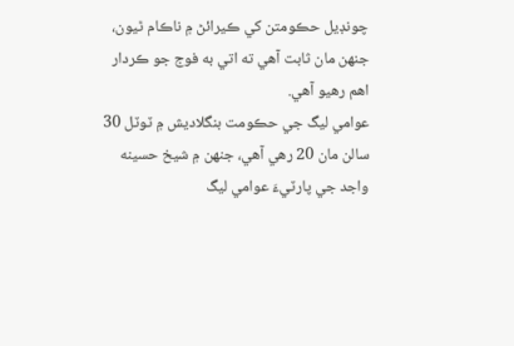چونڊيل حڪومتن کي ڪيرائڻ ۾ ناڪام ٿيون، جنهن مان ثابت آهي ته اتي به فوج جو ڪردار اهم رهيو آهي.
عوامي ليگ جي حڪومت بنگلاديش ۾ ٽوٽل 30 سالن مان 20 رهي آهي، جنهن ۾ شيخ حسينه واجد جي پارٽيءَ عوامي ليگ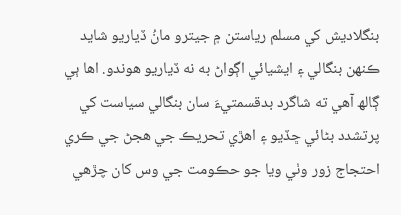بنگلاديش کي مسلم رياستن ۾ جيترو مانُ ڏياريو شايد ڪنهن بنگالي ۽ ايشيائي اڳواڻ به نه ڏياريو هوندو. اها ٻي ڳالھ آهي ته شاگرد بدقسمتيءَ سان بنگالي سياست کي پرتشدد بڻائي ڇڏيو ۽ اهڙي تحريڪ جي هجڻ جي ڪري احتجاج زور وٺي ويا جو حڪومت جي وس کان چڙهي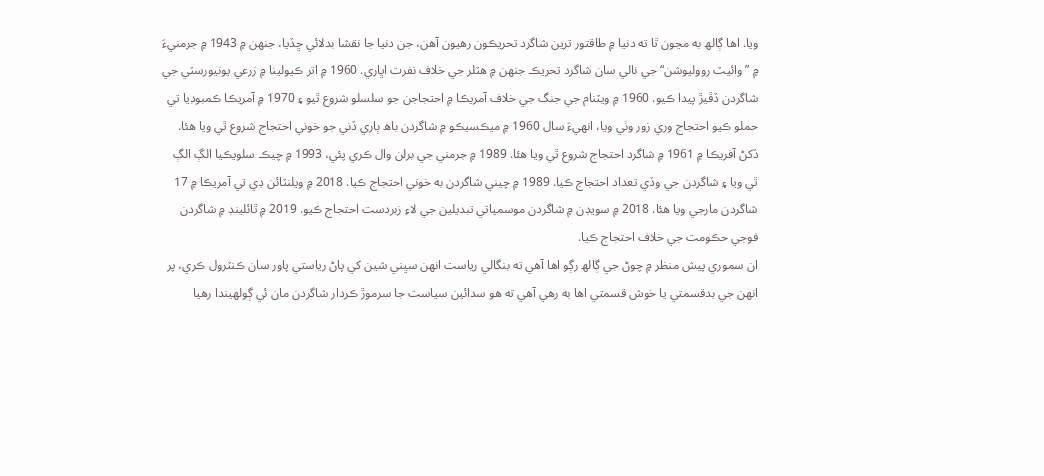ويا. اها ڳالھ به مڃون ٿا ته دنيا ۾ طاقتور ترين شاگرد تحريڪون رهيون آهن، جن دنيا جا نقشا بدلائي ڇڏيا، جنهن ۾ 1943 ۾ جرمنيءَ ۾ ”وائيٽ رووليوشن“ جي نالي سان شاگرد تحريڪ جنهن ۾ هٽلر جي خلاف نفرت اڀاري. 1960 ۾ اتر ڪيولينا ۾ زرعي يونيورسٽي جي شاگردن ڏڦيڙ پيدا ڪيو. 1960 ۾ ويٽنام جي جنگ جي خلاف آمريڪا ۾ احتجاجن جو سلسلو شروع ٿيو ۽ 1970 ۾ آمريڪا ڪمبوڊيا تي حملو ڪيو احتجاج وري زور وٺي ويا، انهيءَ سال 1960 ۾ ميڪسيڪو ۾ شاگردن باھ ٻاري ڏني جو خوني احتجاج شروع ٿي ويا هئا. ڏکڻ آفريڪا ۾ 1961 ۾ شاگرد احتجاج شروع ٿي ويا هئا. 1989 ۾ جرمني جي برلن وال ڪري پئي، 1993 ۾ چيڪ سلويڪيا الڳ الڳ ٿي ويا ۽ شاگردن جي وڏي تعداد احتجاج ڪيا. 1989 ۾ چيني شاگردن به خوني احتجاج ڪيا. 2018 ۾ ويلنٽائن ڊي تي آمريڪا ۾ 17 شاگردن مارجي ويا هئا. 2018 ۾ سويڊن ۾ شاگردن موسمياتي تبديلين جي لاءِ زبردست احتجاج ڪيو. 2019 ۾ ٿائلينڊ ۾ شاگردن فوجي حڪومت جي خلاف احتجاج ڪيا.
ان سموري پيش منظر ۾ چوڻ جي ڳالھ رڳو اها آهي ته بنگالي رياست انهن سڀني شين کي پاڻ رياستي پاور سان ڪنٽرول ڪري، پر انهن جي بدقسمتي يا خوش قسمتي اها به رهي آهي ته هو سدائين سياست جا سرموڙ ڪردار شاگردن مان ئي ڳولهيندا رهيا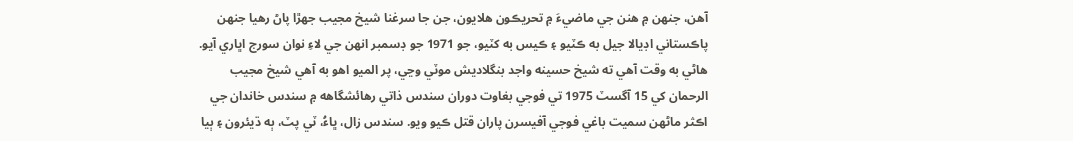آهن، جنهن ۾ هنن جي ماضيءَ ۾ تحريڪون هلايون، جن جا سرغنا شيخ مجيب جهڙا پاڻ رهيا جنهن پاڪستاني اڊيالا جيل به ڪٽيو ۽ ڪيس به کٽيو، جو 1971 جو ڊسمبر انهن جي لاءِ نوان سورج اڀاري آيو. هاڻي به وقت آهي ته شيخ حسينه واجد بنگلاديش موٽي وڃي، پر الميو اهو به آهي شيخ مجيب الرحمان کي 15 آگسٽ 1975 تي فوجي بغاوت دوران سندس ذاتي رهائشگاهه ۾ سندس خاندان جي اڪثر ماڻهن سميت باغي فوجي آفيسرن پاران قتل ڪيو ويو. سندس زال، ڀاءُ، ٽي پٽ، ٻه ڌيئرون ۽ ٻيا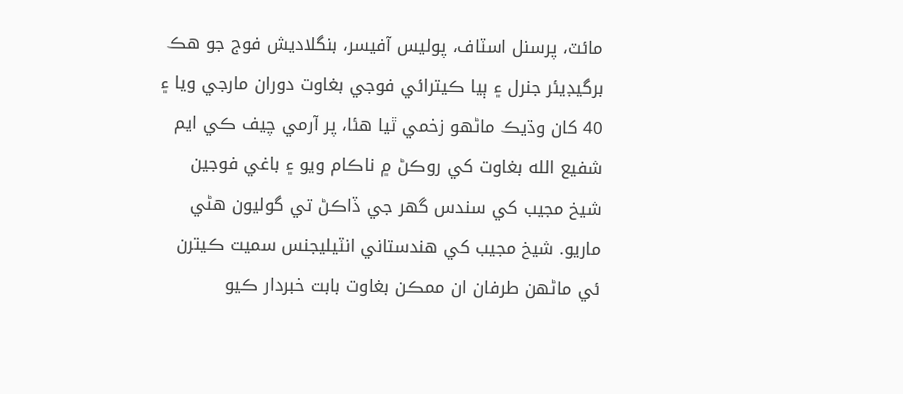مائٽ، پرسنل اسٽاف، پوليس آفيسر، بنگلاديش فوج جو هڪ برگيڊيئر جنرل ۽ ٻيا ڪيترائي فوجي بغاوت دوران مارجي ويا ۽ 40 کان وڌيڪ ماڻهو زخمي ٿيا هئا، پر آرمي چيف ڪي ايم شفيع الله بغاوت کي روڪڻ ۾ ناڪام ويو ۽ باغي فوجين شيخ مجيب کي سندس گهر جي ڏاڪڻ تي گوليون هڻي ماريو. شيخ مجيب کي هندستاني انٽيليجنس سميت ڪيترن ئي ماڻهن طرفان ان ممڪن بغاوت بابت خبردار ڪيو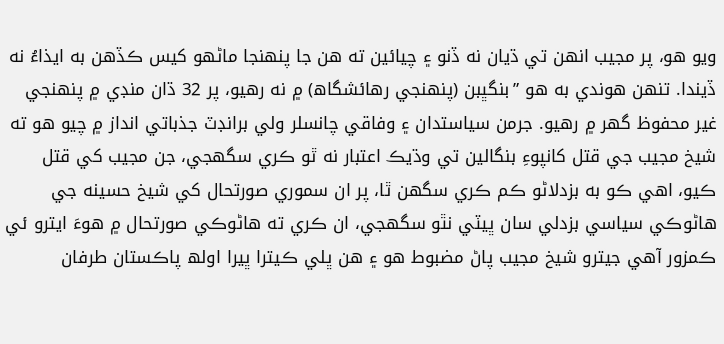ويو هو، پر مجيب انهن تي ڌيان نه ڏنو ۽ چيائين ته هن جا پنهنجا ماڻهو کيس ڪڏهن به ايذاءُ نه ڏيندا. تنهن هوندي به هو ”بنگڀبن (پنهنجي رهائشگاھ) ۾ نه رهيو، پر 32 ڌان منڊي ۾ پنهنجي غير محفوظ گهر ۾ رهيو. جرمن سياستدان ۽ وفاقي چانسلر ولي برانڊٽ جذباتي انداز ۾ چيو هو ته شيخ مجيب جي قتل کانپوءِ بنگالين تي وڌيڪ اعتبار نه ٿو ڪري سگهجي، جن مجيب کي قتل ڪيو، اهي ڪو به بزدلاڻو ڪم ڪري سگهن ٿا، پر ان سموري صورتحال کي شيخ حسينه جي هاڻوڪي سياسي بزدلي سان ڀيٽي نٿو سگهجي، ان ڪري ته هاڻوڪي صورتحال ۾ هوءَ ايترو ئي ڪمزور آهي جيترو شيخ مجيب پاڻ مضبوط هو ۽ هن ڀلي ڪيترا ڀيرا اولھ پاڪستان طرفان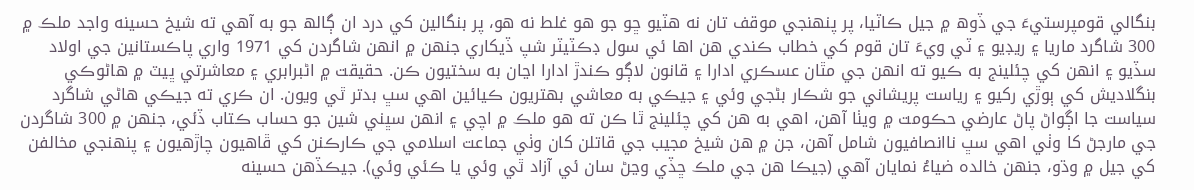بنگالي قومپرستيءَ جي ڏوھ ۾ جيل ڪاٽيا، پر پنهنجي موقف تان نه هٽيو ڇو جو هو غلط نه هو، پر بنگالين کي درد ان ڳالھ جو به آهي ته شيخ حسينه واجد ملڪ ۾ 300 شاگرد ماريا ۽ ريڊيو ۽ ٽي ويءَ تان قوم کي خطاب ڪندي هن اها ئي سول ڊڪٽيٽر شپ ڏيکاري جنهن ۾ انهن شاگردن کي 1971 واري پاڪستانين جي اولاد سڏيو ۽ انهن کي چئلينج به ڪيو ته انهن جي مٿان عسڪري ادارا ۽ قانون لاڳو ڪندڙ ادارا اڃان به سختيون ڪن. حقيقت ۾ اڻبرابري ۽ معاشرتي ڀيٽ ۾ هاڻوڪي بنگلاديش کي ٻوڙي رکيو ۽ رياست پريشاني جو شڪار بڻجي وئي ۽ جيڪي به معاشي بهتريون ڪيائين اهي سڀ بدتر ٿي ويون. ان ڪري ته جيڪي هاڻي شاگرد سياست جا اڳواڻ پاڻ عارضي حڪومت ۾ ويٺا آهن، اهي به هن کي چئلينج ٿا ڪن ته هو ملڪ ۾ اچي ۽ انهن سڀني شين جو حساب ڪتاب ڏئي، جنهن ۾ 300 شاگردن جي مارجڻ کا وٺي اهي سڀ ناانصافيون شامل آهن، جن ۾ هن شيخ مجيب جي قاتلن کان وٺي جماعت اسلامي جي ڪارڪنن کي ڦاهيون چاڙهيون ۽ پنهنجي مخالفن کي جيل ۾ وڌو، جنهن خالده ضياءُ نمايان آهي (جيڪا هن جي ملڪ ڇڏي وڃڻ سان ئي آزاد ٿي وئي يا ڪئي وئي). جيڪڏهن حسينه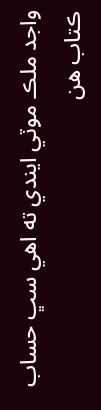واجد ملڪ موٽي ايندي ته اهي سڀ حساب ڪتاب هن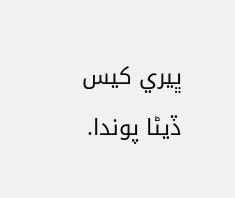ڀيري کيس ڏيڻا پوندا.